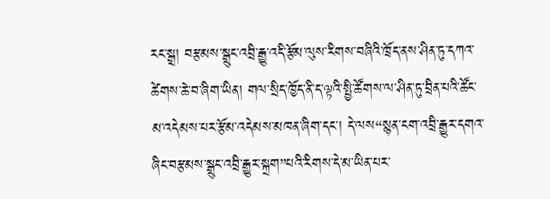རང་སྒྲ། བརྩམས་སྒྲུང་འབྲི་རྒྱུ་འདི་རྩོམ་ལུས་རིགས་བཞིའི་ཁྲོད་ནས་ཤིན་ཏུ་དཀའ་ཚེགས་ཆེ་བ་ཞིག་ཡིན། གལ་སྲིད་ཁྱོད་ནི་ད་ལྟའི་སྤྱི་ཚོགས་ལ་ཤིན་ཏུ་བྲིན་པའི་ཚོང་མ་འདེམས་པར་རྩོམ་འདེམས་མཁན་ཞིག་དང་། དེ་ལས“སྙན་ངག་འབྲི་རྒྱུར་དགའ་ཞིང་བརྩམས་སྒྲུང་འབྲི་རྒྱུར་སྐྲག”པའི་རིགས་དེ་མ་ཡིན་པར་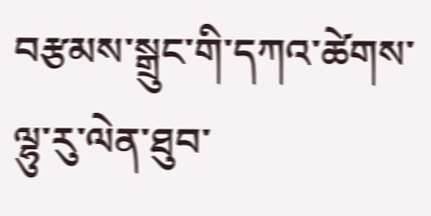བརྩམས་སྒྲུང་གི་དཀའ་ཚེགས་ལྷུ་རུ་ལེན་ཐུབ་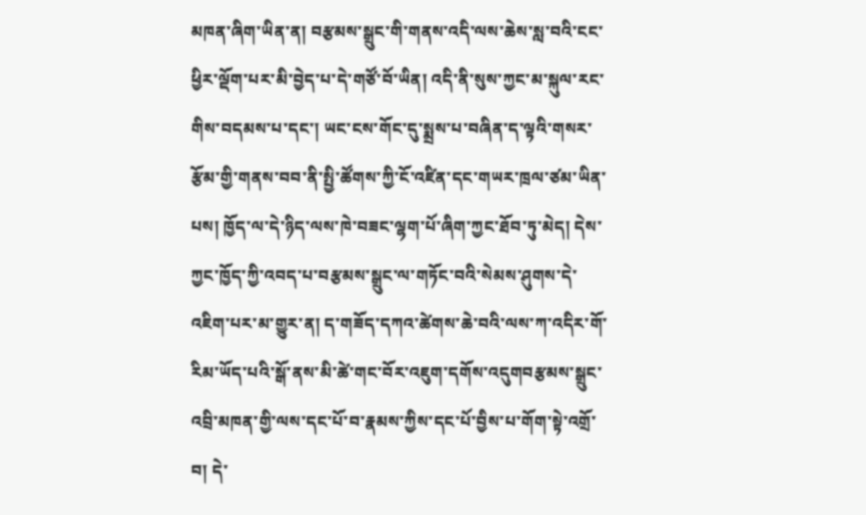མཁན་ཞིག་ཡིན་ན། བརྩམས་སྒྲུང་གི་གནས་འདི་ལས་ཆེས་སླ་བའི་ངང་ཕྱིར་ལྡོག་པར་མི་བྱེད་པ་དེ་གཙོ་བོ་ཡིན། འདི་ནི་སུས་ཀྱང་མ་སྐུལ་རང་གིས་བདམས་པ་དང་། ཡང་ངས་གོང་དུ་སྨྲས་པ་བཞིན་ད་ལྟའི་གསར་རྩོམ་གྱི་གནས་བབ་ནི་སྤྱི་ཚོགས་ཀྱི་ངོ་འཛིན་དང་གཡར་ཁྲལ་ཙམ་ཡིན་པས། ཁྱོད་ལ་དེ་ཉིད་ལས་ཁེ་བཟང་ལྷག་པོ་ཞིག་ཀྱང་ཐོབ་ཏུ་མེད། དེས་ཀྱང་ཁྱོད་ཀྱི་འབད་པ་བརྩམས་སྒྲུང་ལ་གཏོང་བའི་སེམས་ཤུགས་དེ་འཇིག་པར་མ་གྱུར་ན། ད་གཟོད་དཀའ་ཚེགས་ཆེ་བའི་ལས་ཀ་འདིར་གོ་རིམ་ཡོད་པའི་སྒོ་ནས་མི་ཚེ་གང་བོར་འཇུག་དགོས་འདུགབརྩམས་སྒྲུང་འབྲི་མཁན་གྱི་ལས་དང་པོ་བ་རྣམས་ཀྱིས་དང་པོ་བྱིས་པ་གོག་སྟེ་འགྲོ་བ། དེ་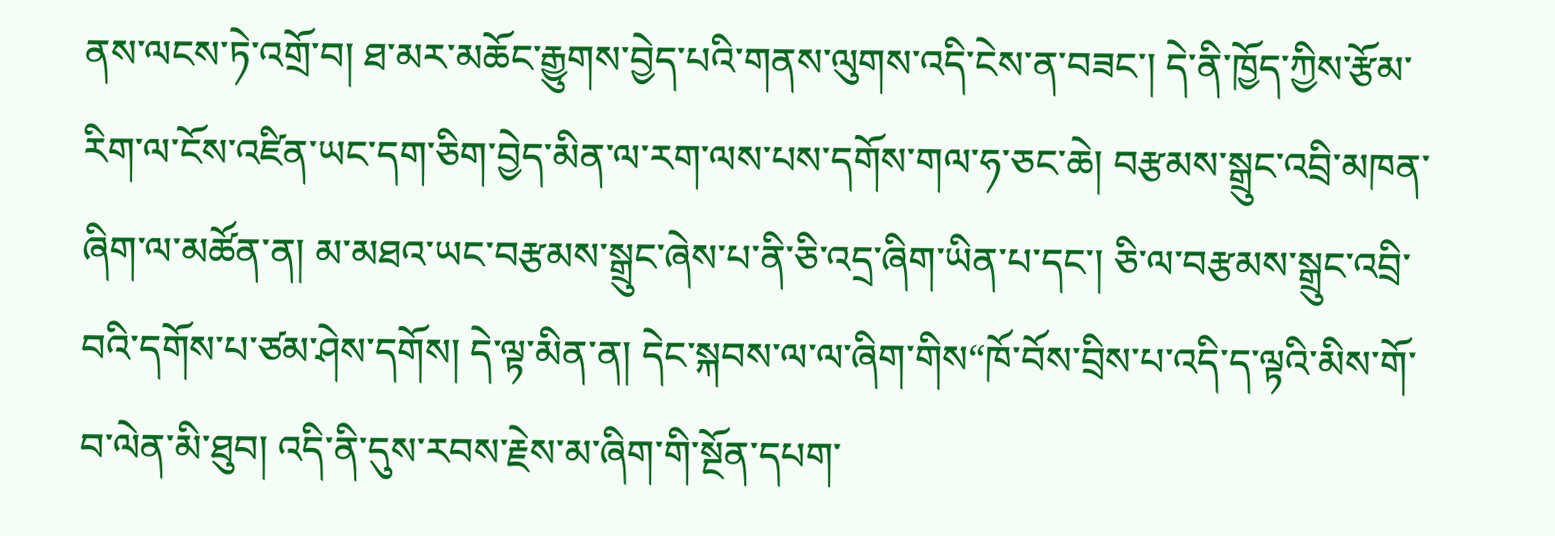ནས་ལངས་ཏེ་འགྲོ་བ། ཐ་མར་མཆོང་རྒྱུགས་བྱེད་པའི་གནས་ལུགས་འདི་ངེས་ན་བཟང་། དེ་ནི་ཁྱོད་ཀྱིས་རྩོམ་རིག་ལ་ངོས་འཛིན་ཡང་དག་ཅིག་བྱེད་མིན་ལ་རག་ལས་པས་དགོས་གལ་ཧ་ཅང་ཆེ། བརྩམས་སྒྲུང་འབྲི་མཁན་ཞིག་ལ་མཚོན་ན། མ་མཐའ་ཡང་བརྩམས་སྒྲུང་ཞེས་པ་ནི་ཅི་འདྲ་ཞིག་ཡིན་པ་དང་། ཅི་ལ་བརྩམས་སྒྲུང་འབྲི་བའི་དགོས་པ་ཙམ་ཤེས་དགོས། དེ་ལྟ་མིན་ན། དེང་སྐབས་ལ་ལ་ཞིག་གིས“ཁོ་བོས་བྲིས་པ་འདི་ད་ལྟའི་མིས་གོ་བ་ལེན་མི་ཐུབ། འདི་ནི་དུས་རབས་རྗེས་མ་ཞིག་གི་སྔོན་དཔག་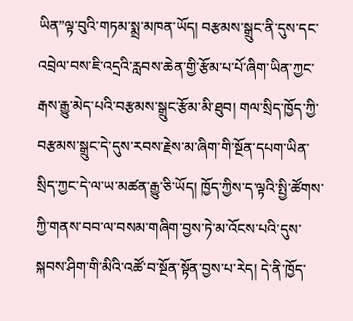ཡིན”ལྟ་བུའི་གཏམ་སྨྲ་མཁན་ཡོད། བརྩམས་སྒྲུང་ནི་དུས་དང་འབྲེལ་བས་ཇི་འདྲའི་རླབས་ཆེན་གྱི་རྩོམ་པ་པོ་ཞིག་ཡིན་ཀྱང་རྒས་རྒྱུ་མེད་པའི་བརྩམས་སྒྲུང་རྩོམ་མི་ཐུབ། གལ་སྲིད་ཁྱོད་ཀྱི་བརྩམས་སྒྲུང་དེ་དུས་རབས་རྗེས་མ་ཞིག་གི་སྔོན་དཔག་ཡིན་སྲིད་ཀྱང་དེ་ལ་ཡ་མཚན་རྒྱུ་ཅི་ཡོད། ཁྱོད་ཀྱིས་ད་ལྟའི་སྤྱི་ཚོགས་ཀྱི་གནས་བབ་ལ་བསམ་གཞིག་བྱས་ཏེ་མ་འོངས་པའི་དུས་སྐབས་ཤིག་གི་མིའི་འཚོ་བ་སྔོན་སྟོན་བྱས་པ་རེད། དེ་ནི་ཁྱོད་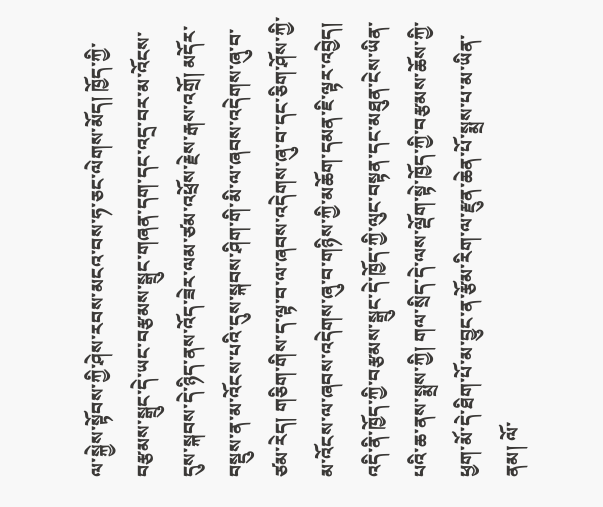ལ་སྐྱེས་སྟོབས་ཀྱི་ཤེས་རབས་མངའ་བས་ཧ་ཅང་ལེགས་མོད། ཁྱོད་ཀྱི་བརྩམས་སྒྲུང་དེ་ཡང་བརྩམས་སྒྲུང་གཞན་དག་དང་འདྲ་བར་མ་འོངས་དུས་སྐབས་དེ་ཉིད་ནས་འོད་ཟེར་ལམ་ཙམ་འཕྲོས་རྗེས་རྒས་འགྲོ། མདོར་བསྡུས་ན་མ་འོངས་པའི་དུས་སྐབས་ཤིག་གི་མི་ལ་ཞབས་འདེགས་ཞུ་བ་ཙམ་རེད། གཅིག་གིས་ད་ལྟ་བ་ལ་ཞབས་འདེགས་ཞུ་བ་དང་ཅིག་ཤོས་ཀྱི་མ་འོངས་ལ་ཞབས་འདེགས་ཞུ་བ་གཉིས་ཀྱི་མཆོག་དམན་ཇི་ལྟར་འབྱེད། འདི་ནི་ཁྱོད་ཀྱི་བརྩམས་སྒྲུང་དེ་ཁྱོད་ཀྱི་ལུང་བསྟན་དང་མཐུན་ངེས་ཡིན་པའི་ཆ་ནས་སྨྲས་ཀྱི། གལ་སྲིད་དེ་ལས་ལྡོག་སྟེ་ཁྱོད་ཀྱི་བརྩམས་ཆོས་ཀྱི་ཕྱག་མོ་དེ་ཐིག་པོ་མ་བྱུང་ན་རྩོམ་རིག་ལ་རྫུན་ཆེན་པོ་སྨྲས་པ་མ་ཡིན་ནམ། ལོ་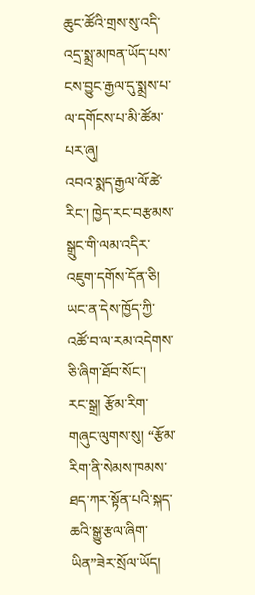ཆུང་ཚོའི་གྲས་སུ་འདི་འདྲ་སྨྲ་མཁན་ཡོད་པས་ངས་བྱུང་རྒྱལ་དུ་སྨྲས་པ་ལ་དགོངས་པ་མི་ཚོམ་པར་ཞུ།
འབའ་སྨད་རྒྱལ་ལོ་ཚེ་རིང་། ཁྱེད་རང་བརྩམས་སྒྲུང་གི་ལམ་འདིར་འཇུག་དགོས་དོན་ཅི། ཡང་ན་དེས་ཁྱོད་ཀྱི་འཚོ་བ་ལ་རམ་འདེགས་ཅི་ཞིག་ཐོབ་སོང་།
རང་སྒྲ། རྩོམ་རིག་གཞུང་ལུགས་སུ། “རྩོམ་རིག་ནི་སེམས་ཁམས་ཐད་ཀར་སྟོན་པའི་སྐད་ཆའི་སྒྱུ་རྩལ་ཞིག་ཡིན”ཟེར་སྲོལ་ཡོད།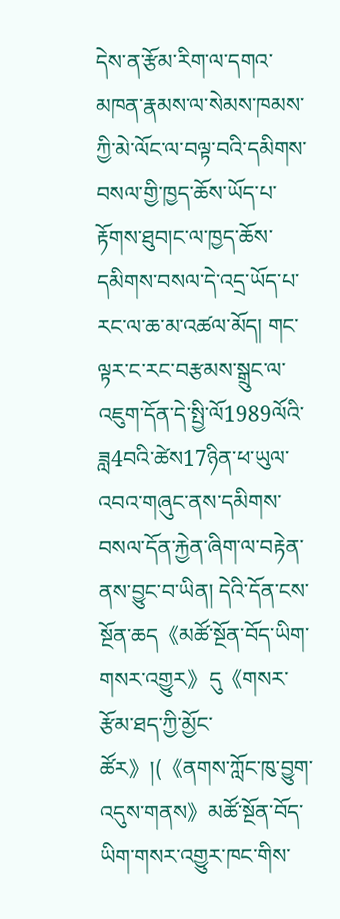དེས་ན་རྩོམ་རིག་ལ་དགའ་མཁན་རྣམས་ལ་སེམས་ཁམས་ཀྱི་མེ་ལོང་ལ་བལྟ་བའི་དམིགས་བསལ་གྱི་ཁྱད་ཆོས་ཡོད་པ་རྟོགས་ཐུབ།ང་ལ་ཁྱད་ཆོས་དམིགས་བསལ་དེ་འདྲ་ཡོད་པ་རང་ལ་ཆ་མ་འཚལ་མོད། གང་ལྟར་ང་རང་བརྩམས་སྒྲུང་ལ་འཇུག་དོན་དེ་སྤྱི་ལོ1989ལོའི་ཟླ4བའི་ཚེས17ཉིན་ཕ་ཡུལ་འབའ་གཞུང་ནས་དམིགས་བསལ་དོན་རྐྱེན་ཞིག་ལ་བརྟེན་ནས་བྱུང་བ་ཡིན། དེའི་དོན་ངས་སྔོན་ཆད《མཚོ་སྔོན་བོད་ཡིག་གསར་འགྱུར》དུ《གསར་རྩོམ་ཐད་ཀྱི་མྱོང་ཚོར》།(《ནགས་ཀློང་ཁུ་བྱུག་འདུས་གནས》མཚོ་སྔོན་བོད་ཡིག་གསར་འགྱུར་ཁང་གིས་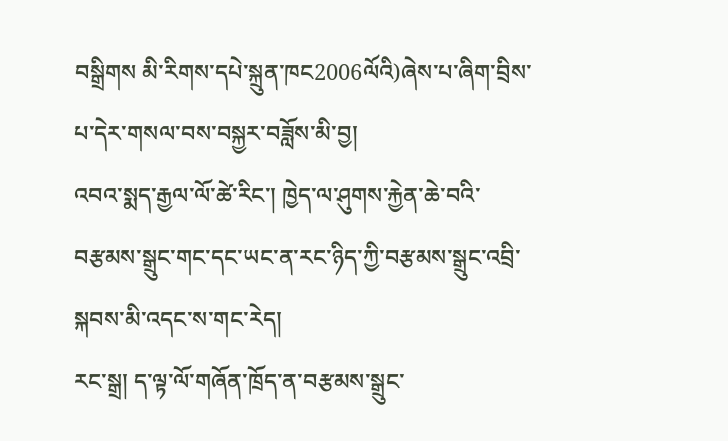བསྒྲིགས མི་རིགས་དཔེ་སྐྲུན་ཁང2006ལོའི)ཞེས་པ་ཞིག་བྲིས་པ་དེར་གསལ་བས་བསྐྱར་བཟློས་མི་བྱ།
འབའ་སྨད་རྒྱལ་ལོ་ཚེ་རིང་། ཁྱེད་ལ་ཤུགས་རྐྱེན་ཆེ་བའི་བརྩམས་སྒྲུང་གང་དང་ཡང་ན་རང་ཉིད་ཀྱི་བརྩམས་སྒྲུང་འབྲི་སྐབས་མི་འདང་ས་གང་རེད།
རང་སྒྲ། ད་ལྟ་ལོ་གཞོན་ཁྲོད་ན་བརྩམས་སྒྲུང་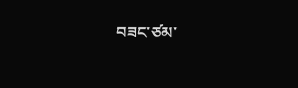བཟང་ཙམ་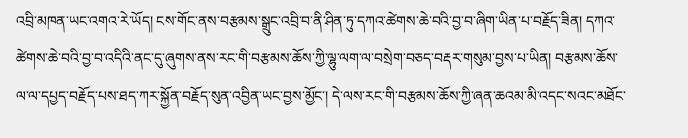འབྲི་མཁན་ཡང་འགའ་རེ་ཡོད། ངས་གོང་ནས་བརྩམས་སྒྲུང་འབྲི་བ་ནི་ཤིན་ཏུ་དཀའ་ཚེགས་ཆེ་བའི་བྱ་བ་ཞིག་ཡིན་པ་བརྗོད་ཟིན། དཀའ་ཚེགས་ཆེ་བའི་བྱ་བ་འདིའི་ནང་དུ་ཞུགས་ནས་རང་གི་བརྩམས་ཆོས་ཀྱི་ལྷུ་ལག་ལ་བསྲེག་བཅད་བརྡར་གསུམ་བྱས་པ་ཡིན། བརྩམས་ཆོས་ལ་ལ་དཔྱད་བརྗོད་པས་ཐད་ཀར་སྐྱོན་བརྗོད་སུན་འབྱིན་ཡང་བྱས་མྱོང་། དེ་ལས་རང་གི་བརྩམས་ཆོས་ཀྱི་ཞན་ཆའམ་མི་འདང་སའང་མཐོང་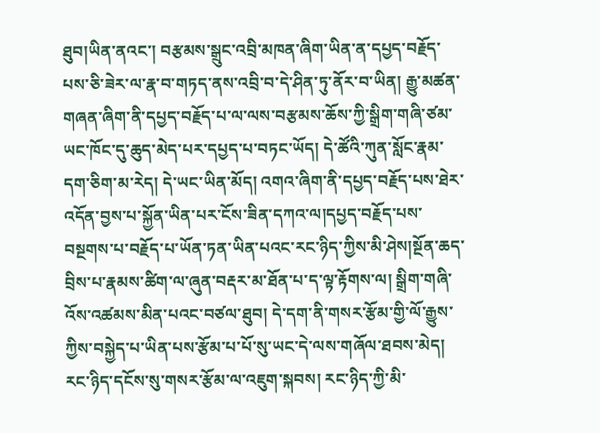ཐུབ།ཡིན་ནའང་། བརྩམས་སྒྲུང་འབྲི་མཁན་ཞིག་ཡིན་ན་དཔྱད་བརྗོད་པས་ཅི་ཟེར་ལ་རྣ་བ་གཏད་ནས་འབྲི་བ་དེ་ཤིན་ཏུ་ནོར་བ་ཡིན། རྒྱུ་མཚན་གཞན་ཞིག་ནི་དཔྱད་བརྗོད་པ་ལ་ལས་བརྩམས་ཆོས་ཀྱི་སྒྲིག་གཞི་ཙམ་ཡང་ཁོང་དུ་ཆུད་མེད་པར་དཔྱད་པ་བཏང་ཡོད། དེ་ཚོའི་ཀུན་སློང་རྣམ་དག་ཅིག་མ་རེད། དེ་ཡང་ཡིན་མོད། འགའ་ཞིག་ནི་དཔྱད་བརྗོད་པས་ཐེར་འདོན་བྱས་པ་སྐྱོན་ཡིན་པར་ངོས་ཟིན་དཀའ་ལ།དཔྱད་བརྗོད་པས་བསྔགས་པ་བརྗོད་པ་ཡོན་ཏན་ཡིན་པའང་རང་ཉིད་ཀྱིས་མི་ཤེས།སྔོན་ཆད་བྲིས་པ་རྣམས་ཚིག་ལ་ཞུན་བརྡར་མ་ཐོན་པ་ད་ལྟ་རྟོགས་ལ། སྒྲིག་གཞི་འོས་འཚམས་མིན་པའང་བཙལ་ཐུབ། དེ་དག་ནི་གསར་རྩོམ་གྱི་ལོ་རྒྱུས་ཀྱིས་བསྐྱེད་པ་ཡིན་པས་རྩོམ་པ་པོ་སུ་ཡང་དེ་ལས་གཞོལ་ཐབས་མེད། རང་ཉིད་དངོས་སུ་གསར་རྩོམ་ལ་འཇུག་སྐབས། རང་ཉིད་ཀྱི་མི་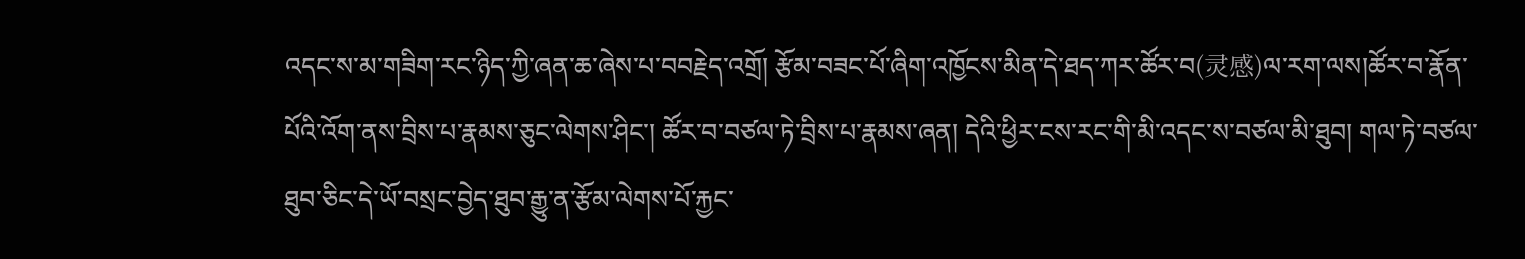འདང་ས་མ་གཟིག་རང་ཉིད་ཀྱི་ཞན་ཆ་ཞེས་པ་བབརྗེད་འགྲོ། རྩོམ་བཟང་པོ་ཞིག་འཁྱོངས་མིན་དེ་ཐད་ཀར་ཚོར་བ(灵感)ལ་རག་ལས།ཚོར་བ་རྣོན་པོའི་འོག་ནས་བྲིས་པ་རྣམས་ཅུང་ལེགས་ཤིང་། ཚོར་བ་བཙལ་ཏེ་བྲིས་པ་རྣམས་ཞན། དེའི་ཕྱིར་ངས་རང་གི་མི་འདང་ས་བཙལ་མི་ཐུབ། གལ་ཏེ་བཙལ་ཐུབ་ཅིང་དེ་ཡོ་བསྲང་བྱེད་ཐུབ་རྒྱུ་ན་རྩོམ་ལེགས་པོ་རྐྱང་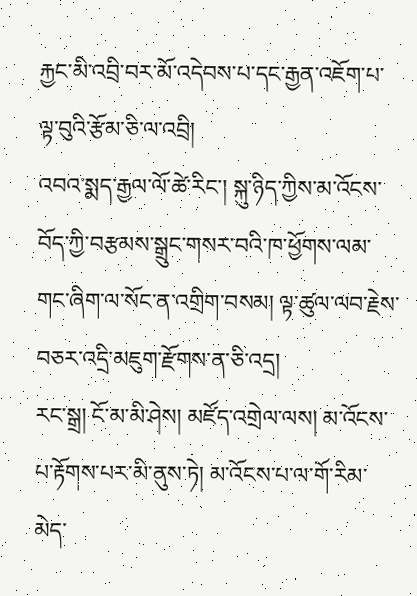རྐྱང་མི་འབྲི་བར་མོ་འདེབས་པ་དང་རྒྱན་འཇོག་པ་ལྟ་བུའི་རྩོམ་ཅི་ལ་འབྲི།
འབའ་སྨད་རྒྱལ་ལོ་ཚེ་རིང་། སྐུ་ཉིད་ཀྱིས་མ་འོངས་བོད་ཀྱི་བརྩམས་སྒྲུང་གསར་བའི་ཁ་ཕྱོགས་ལམ་གང་ཞིག་ལ་སོང་ན་འགྲིག་བསམ། ལྟ་ཚུལ་ལབ་རྗེས་བཅར་འདྲི་མཇུག་རྫོགས་ན་ཅི་འདྲ།
རང་སྒྲ། ངོ་མ་མི་ཤེས། མཛོད་འགྲེལ་ལས། མ་འོངས་པ་རྟོགས་པར་མི་ནུས་ཏེ། མ་འོངས་པ་ལ་གོ་རིམ་མེད་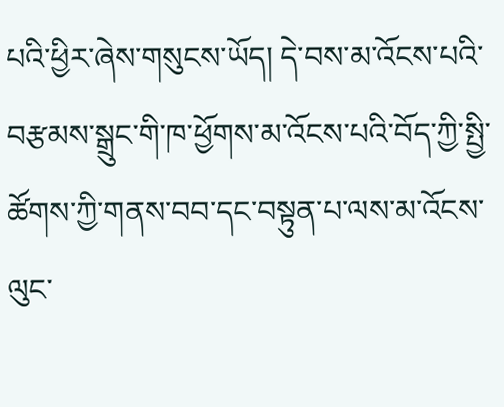པའི་ཕྱིར་ཞེས་གསུངས་ཡོད། དེ་བས་མ་འོངས་པའི་བརྩམས་སྒྲུང་གི་ཁ་ཕྱོགས་མ་འོངས་པའི་བོད་ཀྱི་སྤྱི་ཚོགས་ཀྱི་གནས་བབ་དང་བསྟུན་པ་ལས་མ་འོངས་ལུང་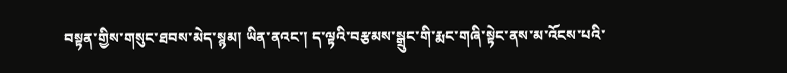བསྟན་གྱིས་གསུང་ཐབས་མེད་སྙམ། ཡིན་ནའང་། ད་ལྟའི་བརྩམས་སྒྲུང་གི་རྨང་གཞི་སྟེང་ནས་མ་འོངས་པའི་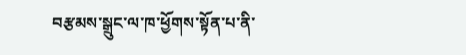བརྩམས་སྒྲུང་ལ་ཁ་ཕྱོགས་སྟོན་པ་ནི་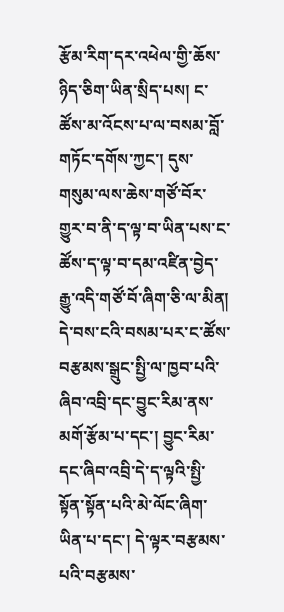རྩོམ་རིག་དར་འཕེལ་གྱི་ཆོས་ཉིད་ཅིག་ཡིན་སྲིད་པས། ང་ཚོས་མ་འོངས་པ་ལ་བསམ་བློ་གཏོང་དགོས་ཀྱང་། དུས་གསུམ་ལས་ཆེས་གཙོ་བོར་གྱུར་བ་ནི་ད་ལྟ་བ་ཡིན་པས་ང་ཚོས་ད་ལྟ་བ་དམ་འཛིན་བྱེད་རྒྱུ་འདི་གཙོ་བོ་ཞིག་ཅི་ལ་མིན། དེ་བས་ངའི་བསམ་པར་ང་ཚོས་བརྩམས་སྒྲུང་སྤྱི་ལ་ཁྱབ་པའི་ཞིབ་འབྲི་དང་བྱུང་རིམ་ནས་མགོ་རྩོམ་པ་དང་། བྱུང་རིམ་དང་ཞིབ་འབྲི་དེ་ད་ལྟའི་སྤྱི་སྟོན་སྟོན་པའི་མེ་ལོང་ཞིག་ཡིན་པ་དང་། དེ་ལྟར་བརྩམས་པའི་བརྩམས་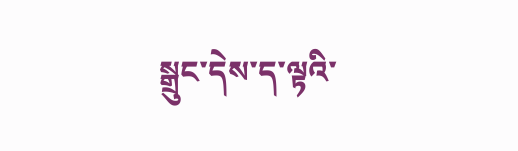སྒྲུང་དེས་ད་ལྟའི་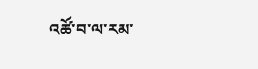འཚོ་བ་ལ་རམ་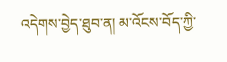འདེགས་བྱེད་ཐུབ་ན། མ་འོངས་བོད་ཀྱི་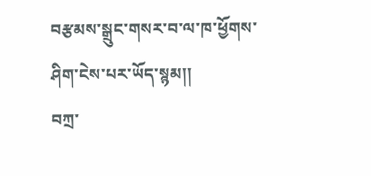བརྩམས་སྒྲུང་གསར་བ་ལ་ཁ་ཕྱོགས་ཤིག་ངེས་པར་ཡོད་སྙམ།།
བཀྲ་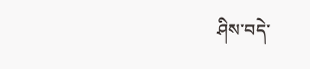ཤིས་བདེ་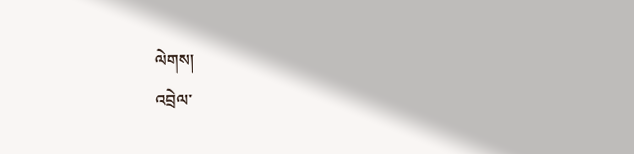ལེགས།
འབྲེལ་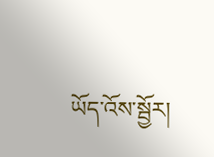ཡོད་འོས་སྦྱོར།